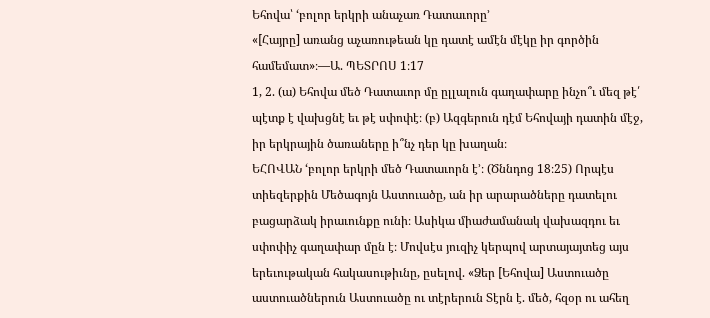Եհովա՝ ‘բոլոր երկրի անաչառ Դատաւորը’
«[Հայրը] առանց աչառութեան կը դատէ ամէն մէկը իր գործին համեմատ»։—Ա. ՊԵՏՐՈՍ 1։17
1, 2. (ա) Եհովա մեծ Դատաւոր մը ըլլալուն գաղափարը ինչո՞ւ մեզ թէ՛ պէտք է վախցնէ եւ թէ սփոփէ։ (բ) Ազգերուն դէմ Եհովայի դատին մէջ, իր երկրային ծառաները ի՞նչ դեր կը խաղան։
ԵՀՈՎԱՆ ‘բոլոր երկրի մեծ Դատաւորն է’։ (Ծննդոց 18։25) Որպէս տիեզերքին Մեծագոյն Աստուածը, ան իր արարածները դատելու բացարձակ իրաւունքը ունի։ Ասիկա միաժամանակ վախազդու եւ սփոփիչ գաղափար մըն է։ Մովսէս յուզիչ կերպով արտայայտեց այս երեւութական հակասութիւնը, ըսելով. «Ձեր [Եհովա] Աստուածը աստուածներուն Աստուածը ու տէրերուն Տէրն է. մեծ, հզօր ու ահեղ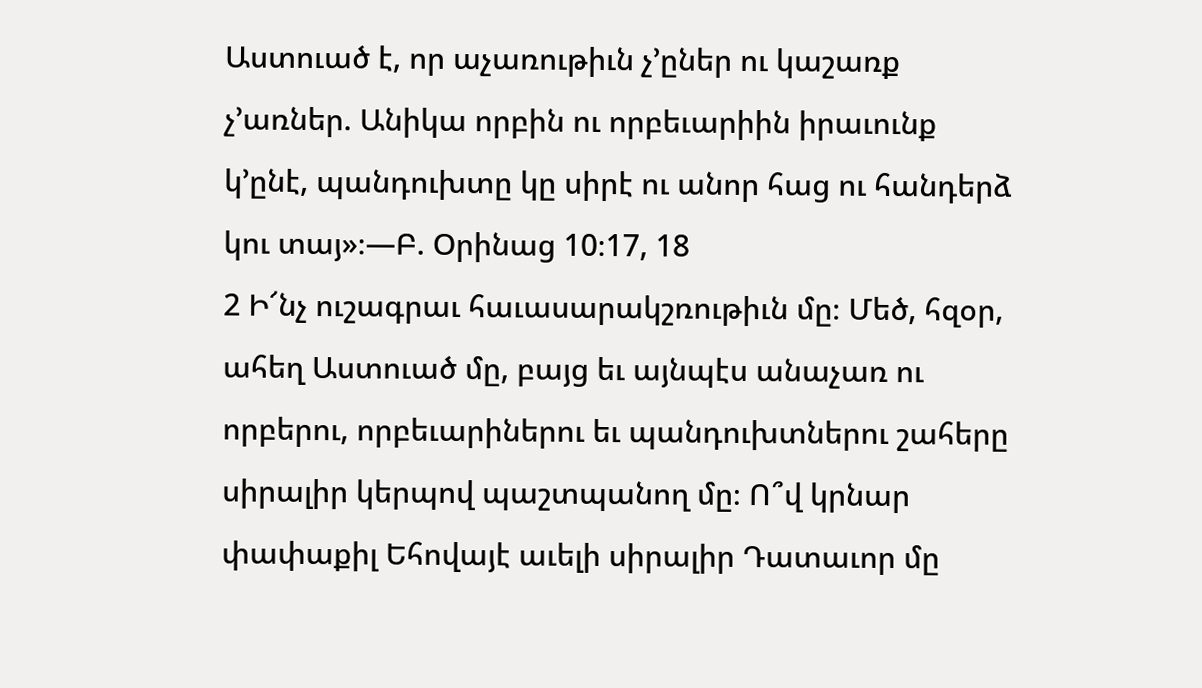Աստուած է, որ աչառութիւն չ’ըներ ու կաշառք չ’առներ. Անիկա որբին ու որբեւարիին իրաւունք կ’ընէ, պանդուխտը կը սիրէ ու անոր հաց ու հանդերձ կու տայ»։—Բ. Օրինաց 10։17, 18
2 Ի՜նչ ուշագրաւ հաւասարակշռութիւն մը։ Մեծ, հզօր, ահեղ Աստուած մը, բայց եւ այնպէս անաչառ ու որբերու, որբեւարիներու եւ պանդուխտներու շահերը սիրալիր կերպով պաշտպանող մը։ Ո՞վ կրնար փափաքիլ Եհովայէ աւելի սիրալիր Դատաւոր մը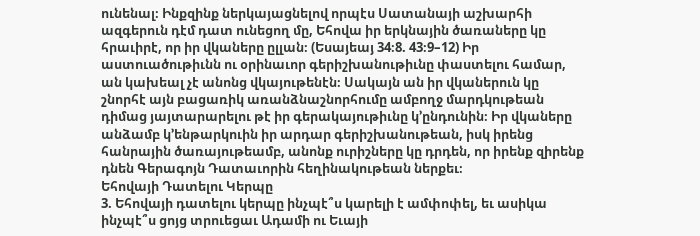ունենալ։ Ինքզինք ներկայացնելով որպէս Սատանայի աշխարհի ազգերուն դէմ դատ ունեցող մը, Եհովա իր երկնային ծառաները կը հրաւիրէ, որ իր վկաները ըլլան։ (Եսայեայ 34։8. 43։9–12) Իր աստուածութիւնն ու օրինաւոր գերիշխանութիւնը փաստելու համար, ան կախեալ չէ անոնց վկայութենէն։ Սակայն ան իր վկաներուն կը շնորհէ այն բացառիկ առանձնաշնորհումը ամբողջ մարդկութեան դիմաց յայտարարելու թէ իր գերակայութիւնը կ’ընդունին։ Իր վկաները անձամբ կ’ենթարկուին իր արդար գերիշխանութեան, իսկ իրենց հանրային ծառայութեամբ, անոնք ուրիշները կը դրդեն, որ իրենք զիրենք դնեն Գերագոյն Դատաւորին հեղինակութեան ներքեւ։
Եհովայի Դատելու Կերպը
3. Եհովայի դատելու կերպը ինչպէ՞ս կարելի է ամփոփել, եւ ասիկա ինչպէ՞ս ցոյց տրուեցաւ Ադամի ու Եւայի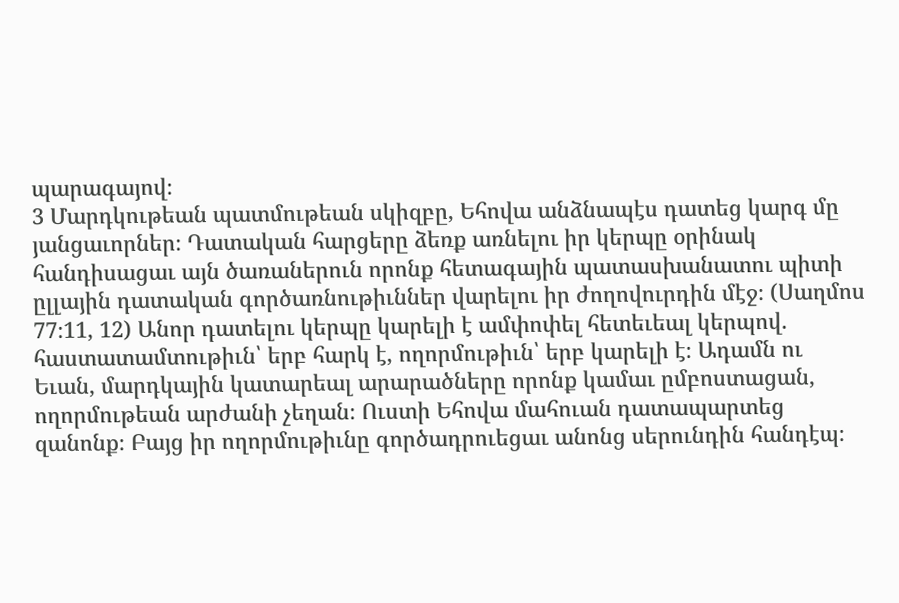պարագայով։
3 Մարդկութեան պատմութեան սկիզբը, Եհովա անձնապէս դատեց կարգ մը յանցաւորներ։ Դատական հարցերը ձեռք առնելու իր կերպը օրինակ հանդիսացաւ այն ծառաներուն որոնք հետագային պատասխանատու պիտի ըլլային դատական գործառնութիւններ վարելու իր ժողովուրդին մէջ։ (Սաղմոս 77։11, 12) Անոր դատելու կերպը կարելի է ամփոփել հետեւեալ կերպով. հաստատամտութիւն՝ երբ հարկ է, ողորմութիւն՝ երբ կարելի է։ Ադամն ու Եւան, մարդկային կատարեալ արարածները որոնք կամաւ ըմբոստացան, ողորմութեան արժանի չեղան։ Ուստի Եհովա մահուան դատապարտեց զանոնք։ Բայց իր ողորմութիւնը գործադրուեցաւ անոնց սերունդին հանդէպ։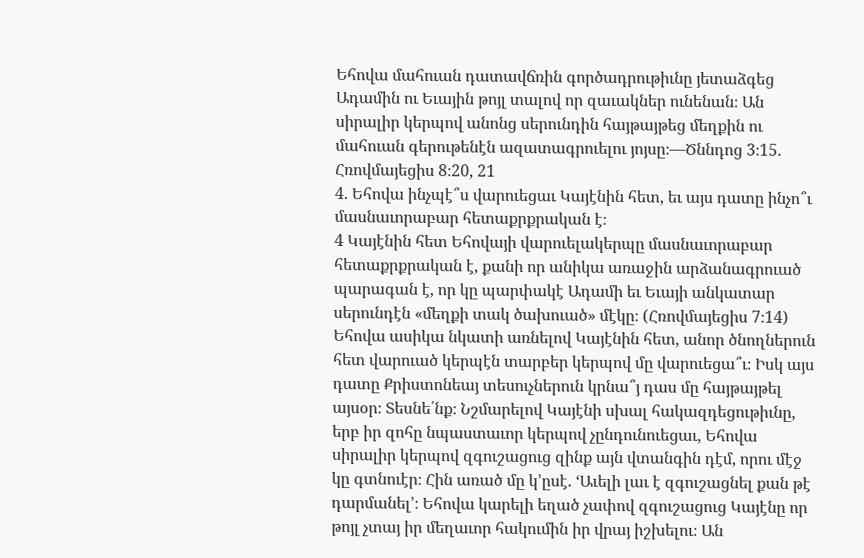Եհովա մահուան դատավճռին գործադրութիւնը յետաձգեց Ադամին ու Եւային թոյլ տալով որ զաւակներ ունենան։ Ան սիրալիր կերպով անոնց սերունդին հայթայթեց մեղքին ու մահուան գերութենէն ազատագրուելու յոյսը։—Ծննդոց 3։15. Հռովմայեցիս 8։20, 21
4. Եհովա ինչպէ՞ս վարուեցաւ Կայէնին հետ, եւ այս դատը ինչո՞ւ մասնաւորաբար հետաքրքրական է։
4 Կայէնին հետ Եհովայի վարուելակերպը մասնաւորաբար հետաքրքրական է, քանի որ անիկա առաջին արձանագրուած պարագան է, որ կը պարփակէ Ադամի եւ Եւայի անկատար սերունդէն «մեղքի տակ ծախուած» մէկը։ (Հռովմայեցիս 7։14) Եհովա ասիկա նկատի առնելով Կայէնին հետ, անոր ծնողներուն հետ վարուած կերպէն տարբեր կերպով մը վարուեցա՞ւ։ Իսկ այս դատը Քրիստոնեայ տեսուչներուն կրնա՞յ դաս մը հայթայթել այսօր։ Տեսնե՛նք։ Նշմարելով Կայէնի սխալ հակազդեցութիւնը, երբ իր զոհը նպաստաւոր կերպով չընդունուեցաւ, Եհովա սիրալիր կերպով զգուշացուց զինք այն վտանգին դէմ, որու մէջ կը գտնուէր։ Հին առած մը կ’ըսէ. ‘Աւելի լաւ է զգուշացնել քան թէ դարմանել’։ Եհովա կարելի եղած չափով զգուշացուց Կայէնը որ թոյլ չտայ իր մեղաւոր հակումին իր վրայ իշխելու։ Ան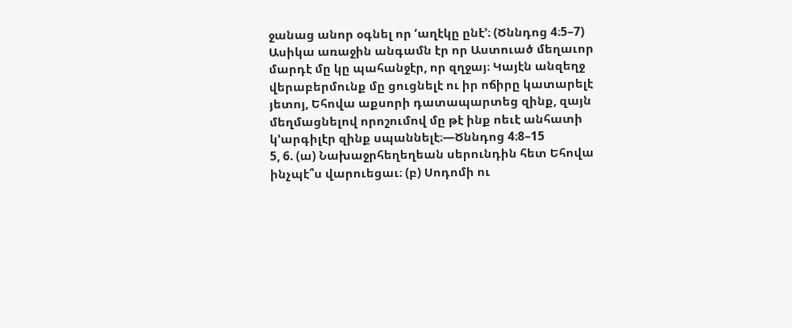ջանաց անոր օգնել որ ‘աղէկը ընէ’։ (Ծննդոց 4։5–7) Ասիկա առաջին անգամն էր որ Աստուած մեղաւոր մարդէ մը կը պահանջէր, որ զղջայ։ Կայէն անզեղջ վերաբերմունք մը ցուցնելէ ու իր ոճիրը կատարելէ յետոյ, Եհովա աքսորի դատապարտեց զինք, զայն մեղմացնելով որոշումով մը թէ ինք ոեւէ անհատի կ’արգիլէր զինք սպաննելէ։—Ծննդոց 4։8–15
5, 6. (ա) Նախաջրհեղեղեան սերունդին հետ Եհովա ինչպէ՞ս վարուեցաւ։ (բ) Սոդոմի ու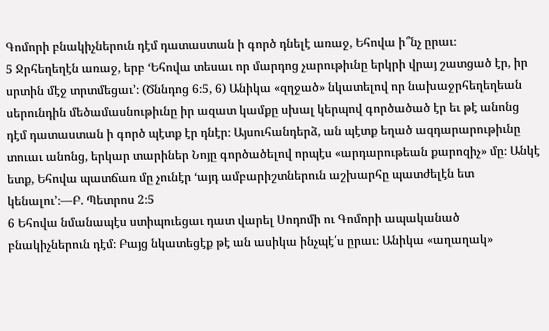Գոմորի բնակիչներուն դէմ դատաստան ի գործ դնելէ առաջ, Եհովա ի՞նչ ըրաւ։
5 Ջրհեղեղէն առաջ, երբ ‘Եհովա տեսաւ որ մարդոց չարութիւնը երկրի վրայ շատցած էր, իր սրտին մէջ տրտմեցաւ’։ (Ծննդոց 6։5, 6) Անիկա «զղջած» նկատելով որ նախաջրհեղեղեան սերունդին մեծամասնութիւնը իր ազատ կամքը սխալ կերպով գործածած էր եւ թէ անոնց դէմ դատաստան ի գործ պէտք էր դնէր։ Այսուհանդերձ, ան պէտք եղած ազդարարութիւնը տուաւ անոնց, երկար տարիներ Նոյը գործածելով որպէս «արդարութեան քարոզիչ» մը։ Անկէ ետք, Եհովա պատճառ մը չունէր ‘այդ ամբարիշտներուն աշխարհը պատժելէն ետ կենալու’։—Բ. Պետրոս 2։5
6 Եհովա նմանապէս ստիպուեցաւ դատ վարել Սոդոմի ու Գոմորի ապականած բնակիչներուն դէմ։ Բայց նկատեցէք թէ ան ասիկա ինչպէ՛ս ըրաւ։ Անիկա «աղաղակ»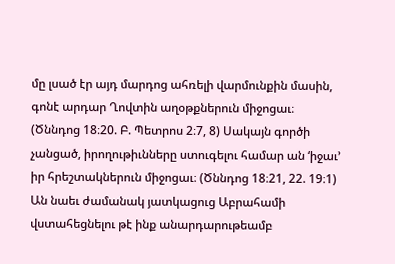մը լսած էր այդ մարդոց ահռելի վարմունքին մասին, գոնէ արդար Ղովտին աղօթքներուն միջոցաւ։ (Ծննդոց 18։20. Բ. Պետրոս 2։7, 8) Սակայն գործի չանցած, իրողութիւնները ստուգելու համար ան ‘իջաւ’ իր հրեշտակներուն միջոցաւ։ (Ծննդոց 18։21, 22. 19։1) Ան նաեւ ժամանակ յատկացուց Աբրահամի վստահեցնելու թէ ինք անարդարութեամբ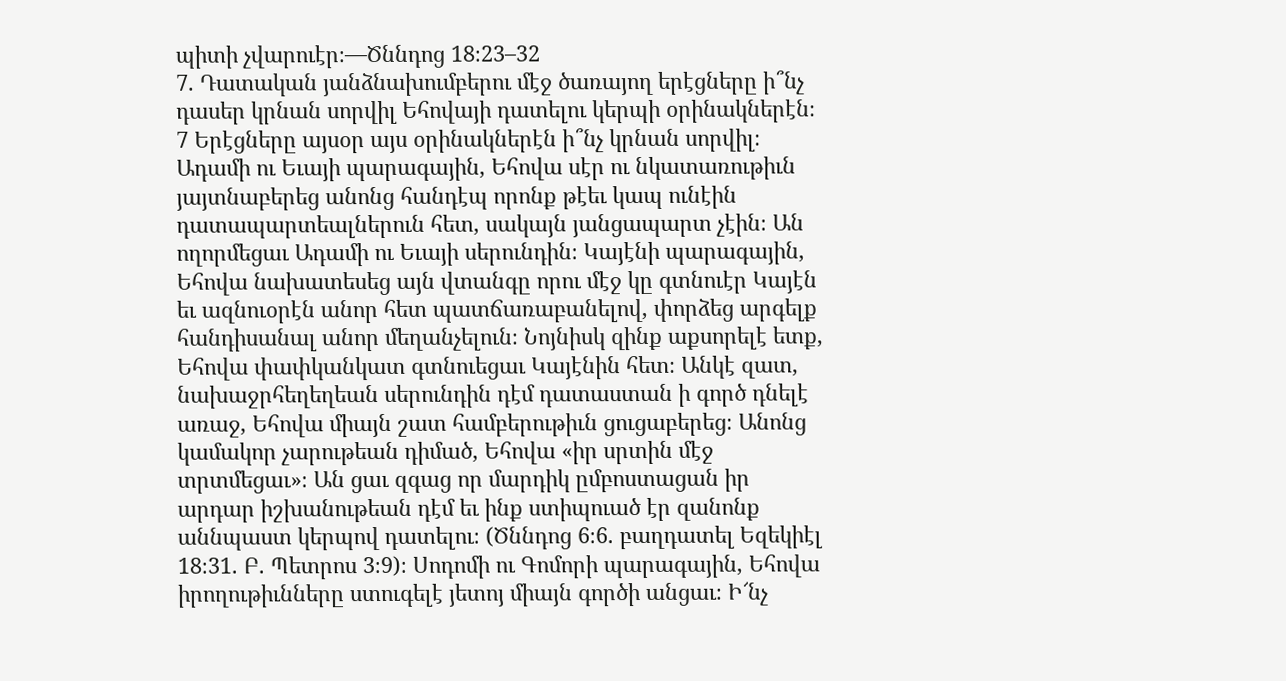պիտի չվարուէր։—Ծննդոց 18։23–32
7. Դատական յանձնախումբերու մէջ ծառայող երէցները ի՞նչ դասեր կրնան սորվիլ Եհովայի դատելու կերպի օրինակներէն։
7 Երէցները այսօր այս օրինակներէն ի՞նչ կրնան սորվիլ։ Ադամի ու Եւայի պարագային, Եհովա սէր ու նկատառութիւն յայտնաբերեց անոնց հանդէպ որոնք թէեւ կապ ունէին դատապարտեալներուն հետ, սակայն յանցապարտ չէին։ Ան ողորմեցաւ Ադամի ու Եւայի սերունդին։ Կայէնի պարագային, Եհովա նախատեսեց այն վտանգը որու մէջ կը գտնուէր Կայէն եւ ազնուօրէն անոր հետ պատճառաբանելով, փորձեց արգելք հանդիսանալ անոր մեղանչելուն։ Նոյնիսկ զինք աքսորելէ ետք, Եհովա փափկանկատ գտնուեցաւ Կայէնին հետ։ Անկէ զատ, նախաջրհեղեղեան սերունդին դէմ դատաստան ի գործ դնելէ առաջ, Եհովա միայն շատ համբերութիւն ցուցաբերեց։ Անոնց կամակոր չարութեան դիմած, Եհովա «իր սրտին մէջ տրտմեցաւ»։ Ան ցաւ զգաց որ մարդիկ ըմբոստացան իր արդար իշխանութեան դէմ եւ ինք ստիպուած էր զանոնք աննպաստ կերպով դատելու։ (Ծննդոց 6։6. բաղդատել Եզեկիէլ 18։31. Բ. Պետրոս 3։9)։ Սոդոմի ու Գոմորի պարագային, Եհովա իրողութիւնները ստուգելէ յետոյ միայն գործի անցաւ։ Ի՜նչ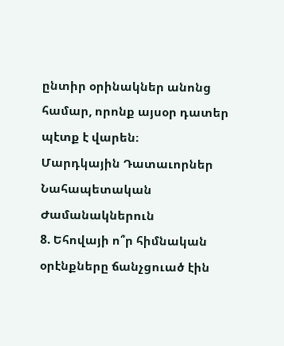ընտիր օրինակներ անոնց համար, որոնք այսօր դատեր պէտք է վարեն։
Մարդկային Դատաւորներ Նահապետական Ժամանակներուն
8. Եհովայի ո՞ր հիմնական օրէնքները ճանչցուած էին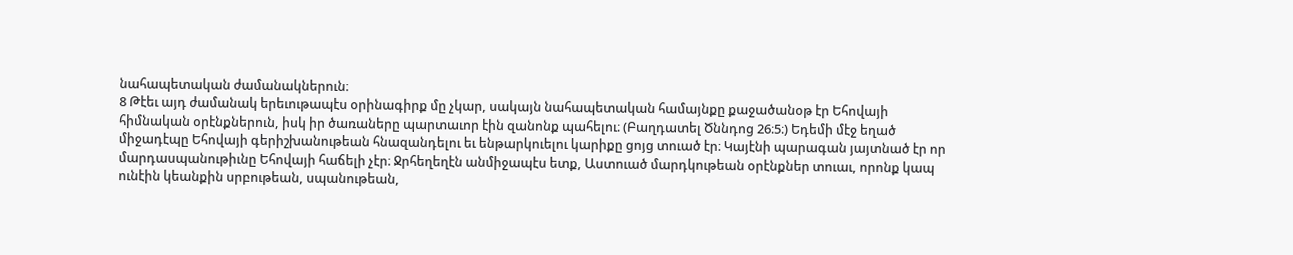նահապետական ժամանակներուն։
8 Թէեւ այդ ժամանակ երեւութապէս օրինագիրք մը չկար, սակայն նահապետական համայնքը քաջածանօթ էր Եհովայի հիմնական օրէնքներուն, իսկ իր ծառաները պարտաւոր էին զանոնք պահելու։ (Բաղդատել Ծննդոց 26։5։) Եդեմի մէջ եղած միջադէպը Եհովայի գերիշխանութեան հնազանդելու եւ ենթարկուելու կարիքը ցոյց տուած էր։ Կայէնի պարագան յայտնած էր որ մարդասպանութիւնը Եհովայի հաճելի չէր։ Ջրհեղեղէն անմիջապէս ետք, Աստուած մարդկութեան օրէնքներ տուաւ, որոնք կապ ունէին կեանքին սրբութեան, սպանութեան,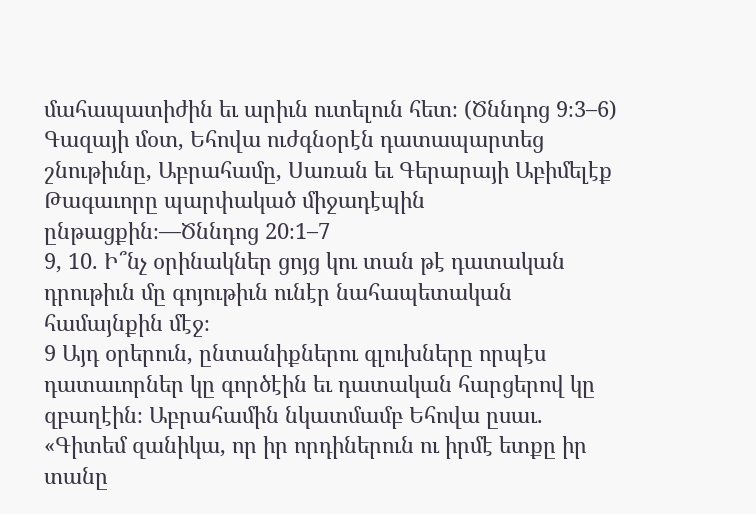մահապատիժին եւ արիւն ուտելուն հետ։ (Ծննդոց 9։3–6) Գազայի մօտ, Եհովա ուժգնօրէն դատապարտեց շնութիւնը, Աբրահամը, Սառան եւ Գերարայի Աբիմելէք Թագաւորը պարփակած միջադէպին ընթացքին։—Ծննդոց 20։1–7
9, 10. Ի՞նչ օրինակներ ցոյց կու տան թէ դատական դրութիւն մը գոյութիւն ունէր նահապետական համայնքին մէջ։
9 Այդ օրերուն, ընտանիքներու գլուխները որպէս դատաւորներ կը գործէին եւ դատական հարցերով կը զբաղէին։ Աբրահամին նկատմամբ Եհովա ըսաւ. «Գիտեմ զանիկա, որ իր որդիներուն ու իրմէ ետքը իր տանը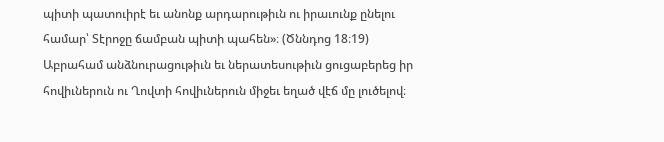պիտի պատուիրէ եւ անոնք արդարութիւն ու իրաւունք ընելու համար՝ Տէրոջը ճամբան պիտի պահեն»։ (Ծննդոց 18։19) Աբրահամ անձնուրացութիւն եւ ներատեսութիւն ցուցաբերեց իր հովիւներուն ու Ղովտի հովիւներուն միջեւ եղած վէճ մը լուծելով։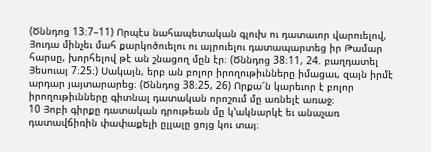(Ծննդոց 13։7–11) Որպէս նահապետական գլուխ ու դատաւոր վարուելով, Յուդա մինչեւ մահ քարկոծուելու ու այրուելու դատապարտեց իր Թամար հարսը, խորհելով թէ ան շնացող մըն էր։ (Ծննդոց 38։11, 24. բաղդատել Յեսուայ 7։25։) Սակայն, երբ ան բոլոր իրողութիւնները իմացաւ, զայն իրմէ արդար յայտարարեց։ (Ծննդոց 38։25, 26) Որքա՜ն կարեւոր է բոլոր իրողութիւնները գիտնալ դատական որոշում մը առնելէ առաջ։
10 Յոբի գիրքը դատական դրութեան մը կ’ակնարկէ եւ անաչառ դատավճիռին փափաքելի ըլլալը ցոյց կու տայ։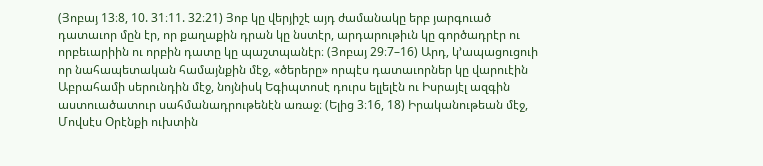(Յոբայ 13։8, 10. 31։11. 32։21) Յոբ կը վերյիշէ այդ ժամանակը երբ յարգուած դատաւոր մըն էր, որ քաղաքին դրան կը նստէր, արդարութիւն կը գործադրէր ու որբեւարիին ու որբին դատը կը պաշտպանէր։ (Յոբայ 29։7–16) Արդ, կ’ապացուցուի որ նահապետական համայնքին մէջ, «ծերերը» որպէս դատաւորներ կը վարուէին Աբրահամի սերունդին մէջ, նոյնիսկ Եգիպտոսէ դուրս ելլելէն ու Իսրայէլ ազգին աստուածատուր սահմանադրութենէն առաջ։ (Ելից 3։16, 18) Իրականութեան մէջ, Մովսէս Օրէնքի ուխտին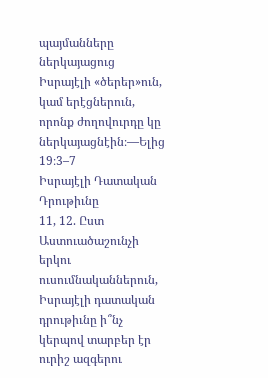պայմանները ներկայացուց Իսրայէլի «ծերեր»ուն, կամ երէցներուն, որոնք ժողովուրդը կը ներկայացնէին։—Ելից 19։3–7
Իսրայէլի Դատական Դրութիւնը
11, 12. Ըստ Աստուածաշունչի երկու ուսումնականներուն, Իսրայէլի դատական դրութիւնը ի՞նչ կերպով տարբեր էր ուրիշ ազգերու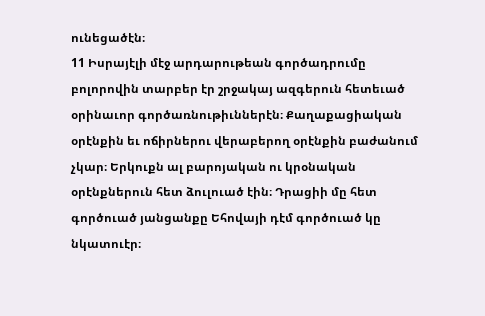ունեցածէն։
11 Իսրայէլի մէջ արդարութեան գործադրումը բոլորովին տարբեր էր շրջակայ ազգերուն հետեւած օրինաւոր գործառնութիւններէն։ Քաղաքացիական օրէնքին եւ ոճիրներու վերաբերող օրէնքին բաժանում չկար։ Երկուքն ալ բարոյական ու կրօնական օրէնքներուն հետ ձուլուած էին։ Դրացիի մը հետ գործուած յանցանքը Եհովայի դէմ գործուած կը նկատուէր։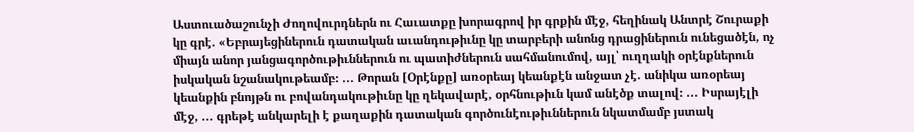Աստուածաշունչի Ժողովուրդներն ու Հաւատքը խորագրով իր գրքին մէջ, հեղինակ Անտրէ Շուրաքի կը գրէ. «Եբրայեցիներուն դատական աւանդութիւնը կը տարբերի անոնց դրացիներուն ունեցածէն, ոչ միայն անոր յանցագործութիւններուն ու պատիժներուն սահմանումով, այլ՝ ուղղակի օրէնքներուն իսկական նշանակութեամբ։ ... Թորան [Օրէնքը] առօրեայ կեանքէն անջատ չէ. անիկա առօրեայ կեանքին բնոյթն ու բովանդակութիւնը կը ղեկավարէ, օրհնութիւն կամ անէծք տալով։ ... Իսրայէլի մէջ, ... գրեթէ անկարելի է քաղաքին դատական գործունէութիւններուն նկատմամբ յստակ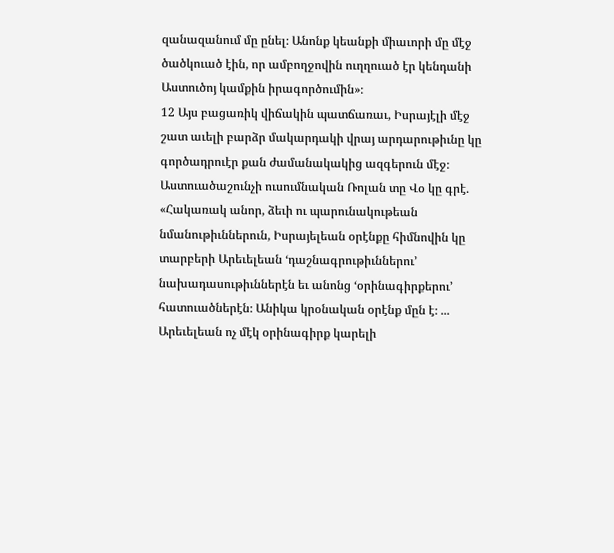զանազանում մը ընել։ Անոնք կեանքի միաւորի մը մէջ ծածկուած էին, որ ամբողջովին ուղղուած էր կենդանի Աստուծոյ կամքին իրագործումին»։
12 Այս բացառիկ վիճակին պատճառաւ, Իսրայէլի մէջ շատ աւելի բարձր մակարդակի վրայ արդարութիւնը կը գործադրուէր քան ժամանակակից ազգերուն մէջ։ Աստուածաշունչի ուսումնական Ռոլան տը Վօ կը գրէ. «Հակառակ անոր, ձեւի ու պարունակութեան նմանութիւններուն, Իսրայելեան օրէնքը հիմնովին կը տարբերի Արեւելեան ‘դաշնագրութիւններու’ նախադասութիւններէն եւ անոնց ‘օրինագիրքերու’ հատուածներէն։ Անիկա կրօնական օրէնք մըն է։ ... Արեւելեան ոչ մէկ օրինագիրք կարելի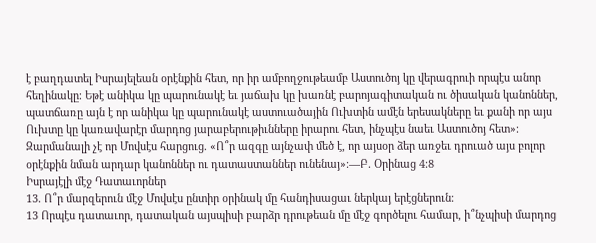է բաղդատել Իսրայելեան օրէնքին հետ, որ իր ամբողջութեամբ Աստուծոյ կը վերագրուի որպէս անոր հեղինակը։ Եթէ անիկա կը պարունակէ եւ յաճախ կը խառնէ բարոյագիտական ու ծիսական կանոններ, պատճառը այն է որ անիկա կը պարունակէ աստուածային Ուխտին ամէն երեսակները եւ քանի որ այս Ուխտը կը կառավարէր մարդոց յարաբերութիւնները իրարու հետ, ինչպէս նաեւ Աստուծոյ հետ»։ Զարմանալի չէ որ Մովսէս հարցուց. «Ո՞ր ազգը այնչափ մեծ է, որ այսօր ձեր առջեւ դրուած այս բոլոր օրէնքին նման արդար կանոններ ու դատաստաններ ունենայ»։—Բ. Օրինաց 4։8
Իսրայէլի մէջ Դատաւորներ
13. Ո՞ր մարզերուն մէջ Մովսէս ընտիր օրինակ մը հանդիսացաւ ներկայ երէցներուն։
13 Որպէս դատաւոր, դատական այսպիսի բարձր դրութեան մը մէջ գործելու համար, ի՞նչպիսի մարդոց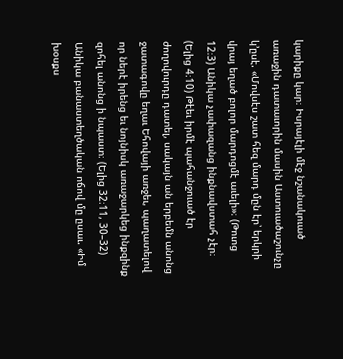կարիքը կար։ Իսրայէլի մէջ նշանակուած առաջին դատաւորին մասին Աստուածաշունչը կ’ըսէ. «Մովսէս շատ հեզ մարդ մըն էր՝ երկրի վրայ եղած բոլոր մարդոցմէ աւելի»։ (Թուոց 12։3) Անիկա չափազանց ինքնավստահ չէր։ (Ելից 4։10) Թէեւ իրմէ պահանջուած էր ժողովուրդը դատել, սակայն ան երբեմն անոնց ջատագովը եղաւ Եհովայի առջեւ, պաղատելով որ ներէ իրենց եւ նոյնիսկ առաջարկեց ինքզինք զոհել անոնց ի նպաստ։ (Ելից 32։11, 30–32) Անիկա բանաստեղծական ոճով մը ըսաւ. «Իմ խօսքս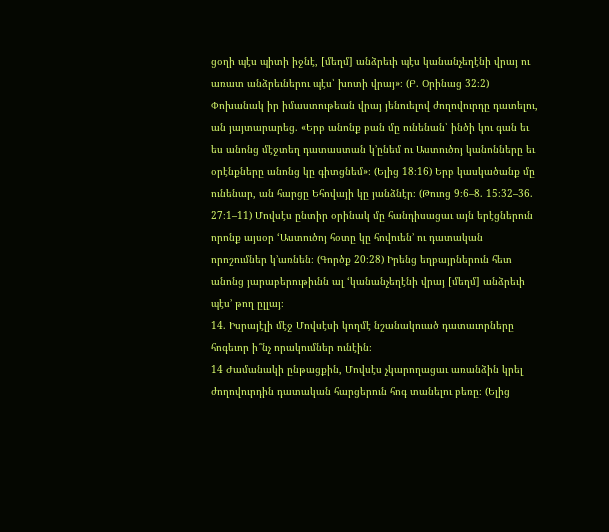ցօղի պէս պիտի իջնէ, [մեղմ] անձրեւի պէս կանանչեղէնի վրայ ու առատ անձրեւներու պէս՝ խոտի վրայ»։ (Բ. Օրինաց 32։2) Փոխանակ իր իմաստութեան վրայ յենուելով ժողովուրդը դատելու, ան յայտարարեց. «Երբ անոնք բան մը ունենան՝ ինծի կու գան եւ ես անոնց մէջտեղ դատաստան կ’ընեմ ու Աստուծոյ կանոնները եւ օրէնքները անոնց կը գիտցնեմ»։ (Ելից 18։16) Երբ կասկածանք մը ունենար, ան հարցը Եհովայի կը յանձնէր։ (Թուոց 9։6–8. 15։32–36. 27։1–11) Մովսէս ընտիր օրինակ մը հանդիսացաւ այն երէցներուն որոնք այսօր ‘Աստուծոյ հօտը կը հովուեն’ ու դատական որոշումներ կ’առնեն։ (Գործք 20։28) Իրենց եղբայրներուն հետ անոնց յարաբերութիւնն ալ ‘կանանչեղէնի վրայ [մեղմ] անձրեւի պէս’ թող ըլլայ։
14. Իսրայէլի մէջ Մովսէսի կողմէ նշանակուած դատաւորները հոգեւոր ի՞նչ որակումներ ունէին։
14 Ժամանակի ընթացքին, Մովսէս չկարողացաւ առանձին կրել ժողովուրդին դատական հարցերուն հոգ տանելու բեռը։ (Ելից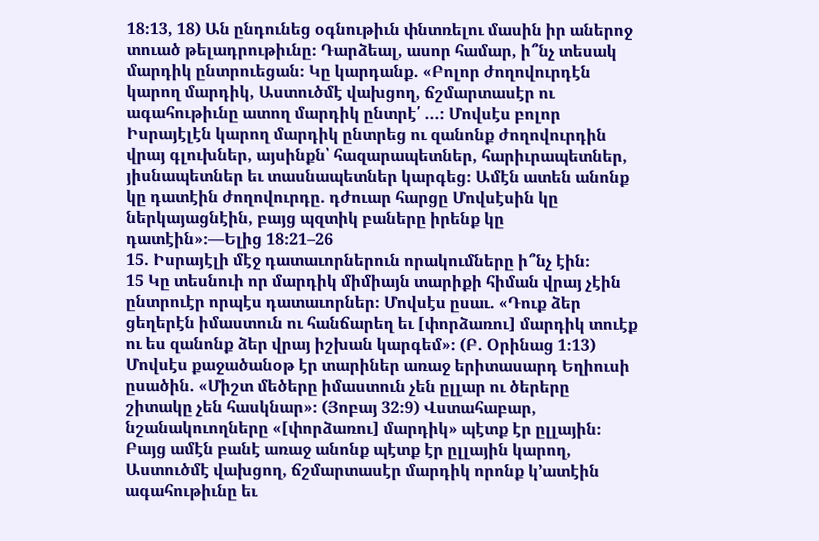18։13, 18) Ան ընդունեց օգնութիւն փնտռելու մասին իր աներոջ տուած թելադրութիւնը։ Դարձեալ, ասոր համար, ի՞նչ տեսակ մարդիկ ընտրուեցան։ Կը կարդանք. «Բոլոր ժողովուրդէն կարող մարդիկ, Աստուծմէ վախցող, ճշմարտասէր ու ագահութիւնը ատող մարդիկ ընտրէ՛ ...։ Մովսէս բոլոր Իսրայէլէն կարող մարդիկ ընտրեց ու զանոնք ժողովուրդին վրայ գլուխներ, այսինքն՝ հազարապետներ, հարիւրապետներ, յիսնապետներ եւ տասնապետներ կարգեց։ Ամէն ատեն անոնք կը դատէին ժողովուրդը. դժուար հարցը Մովսէսին կը ներկայացնէին, բայց պզտիկ բաները իրենք կը դատէին»։—Ելից 18։21–26
15. Իսրայէլի մէջ դատաւորներուն որակումները ի՞նչ էին։
15 Կը տեսնուի որ մարդիկ միմիայն տարիքի հիման վրայ չէին ընտրուէր որպէս դատաւորներ։ Մովսէս ըսաւ. «Դուք ձեր ցեղերէն իմաստուն ու հանճարեղ եւ [փորձառու] մարդիկ տուէք ու ես զանոնք ձեր վրայ իշխան կարգեմ»։ (Բ. Օրինաց 1։13) Մովսէս քաջածանօթ էր տարիներ առաջ երիտասարդ Եղիուսի ըսածին. «Միշտ մեծերը իմաստուն չեն ըլլար ու ծերերը շիտակը չեն հասկնար»։ (Յոբայ 32։9) Վստահաբար, նշանակուողները «[փորձառու] մարդիկ» պէտք էր ըլլային։ Բայց ամէն բանէ առաջ անոնք պէտք էր ըլլային կարող, Աստուծմէ վախցող, ճշմարտասէր մարդիկ որոնք կ’ատէին ագահութիւնը եւ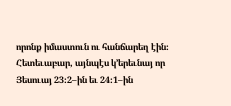որոնք իմաստուն ու հանճարեղ էին։ Հետեւաբար, այնպէս կ’երեւնայ որ Յեսուայ 23։2–ին եւ 24։1–ին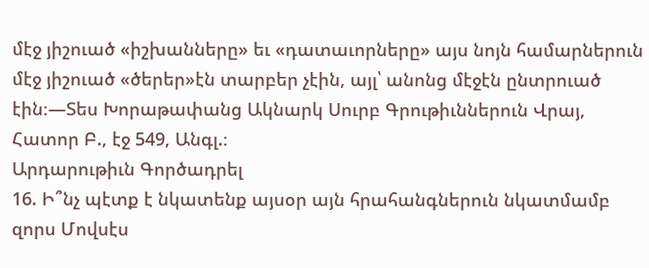մէջ յիշուած «իշխանները» եւ «դատաւորները» այս նոյն համարներուն մէջ յիշուած «ծերեր»էն տարբեր չէին, այլ՝ անոնց մէջէն ընտրուած էին։—Տես Խորաթափանց Ակնարկ Սուրբ Գրութիւններուն Վրայ, Հատոր Բ., էջ 549, Անգլ.։
Արդարութիւն Գործադրել
16. Ի՞նչ պէտք է նկատենք այսօր այն հրահանգներուն նկատմամբ զորս Մովսէս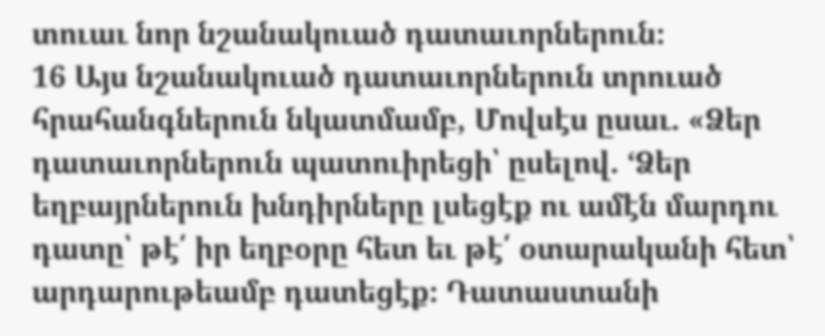տուաւ նոր նշանակուած դատաւորներուն։
16 Այս նշանակուած դատաւորներուն տրուած հրահանգներուն նկատմամբ, Մովսէս ըսաւ. «Ձեր դատաւորներուն պատուիրեցի՝ ըսելով. ‘Ձեր եղբայրներուն խնդիրները լսեցէք ու ամէն մարդու դատը՝ թէ՛ իր եղբօրը հետ եւ թէ՛ օտարականի հետ՝ արդարութեամբ դատեցէք։ Դատաստանի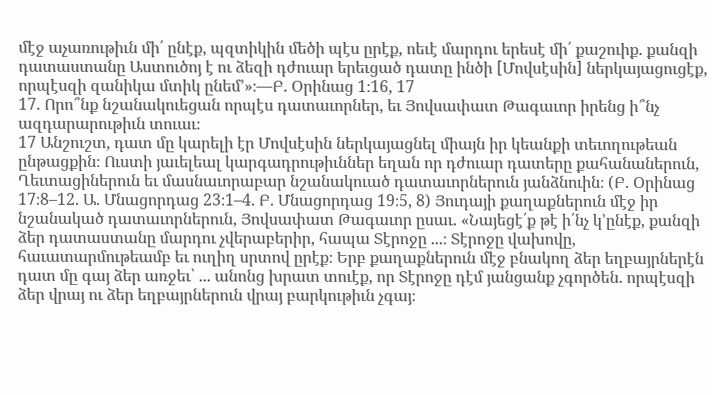մէջ աչառութիւն մի՛ ընէք, պզտիկին մեծի պէս ըրէք, ոեւէ մարդու երեսէ մի՛ քաշուիք. քանզի դատաստանը Աստուծոյ է ու ձեզի դժուար երեւցած դատը ինծի [Մովսէսին] ներկայացուցէք, որպէսզի զանիկա մտիկ ընեմ’»։—Բ. Օրինաց 1։16, 17
17. Որո՞նք նշանակուեցան որպէս դատաւորներ, եւ Յովսափատ Թագաւոր իրենց ի՞նչ ազդարարութիւն տուաւ։
17 Անշուշտ, դատ մը կարելի էր Մովսէսին ներկայացնել միայն իր կեանքի տեւողութեան ընթացքին։ Ուստի յաւելեալ կարգադրութիւններ եղան որ դժուար դատերը քահանաներուն, Ղեւտացիներուն եւ մասնաւորաբար նշանակուած դատաւորներուն յանձնուին։ (Բ. Օրինաց 17։8–12. Ա. Մնացորդաց 23։1–4. Բ. Մնացորդաց 19։5, 8) Յուդայի քաղաքներուն մէջ իր նշանակած դատաւորներուն, Յովսափատ Թագաւոր ըսաւ. «Նայեցէ՛ք թէ ի՛նչ կ’ընէք, քանզի ձեր դատաստանը մարդու չվերաբերիր, հապա Տէրոջը ...։ Տէրոջը վախովը, հաւատարմութեամբ եւ ուղիղ սրտով ըրէք։ Երբ քաղաքներուն մէջ բնակող ձեր եղբայրներէն դատ մը գայ ձեր առջեւ՝ ... անոնց խրատ տուէք, որ Տէրոջը դէմ յանցանք չգործեն. որպէսզի ձեր վրայ ու ձեր եղբայրներուն վրայ բարկութիւն չգայ։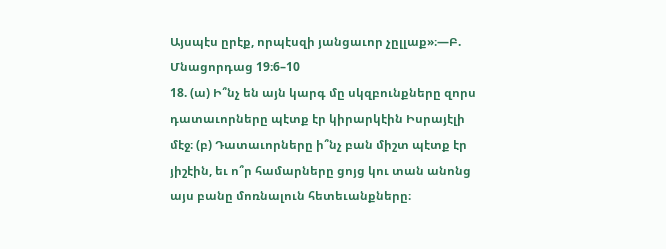Այսպէս ըրէք, որպէսզի յանցաւոր չըլլաք»։—Բ. Մնացորդաց 19։6–10
18. (ա) Ի՞նչ են այն կարգ մը սկզբունքները զորս դատաւորները պէտք էր կիրարկէին Իսրայէլի մէջ։ (բ) Դատաւորները ի՞նչ բան միշտ պէտք էր յիշէին, եւ ո՞ր համարները ցոյց կու տան անոնց այս բանը մոռնալուն հետեւանքները։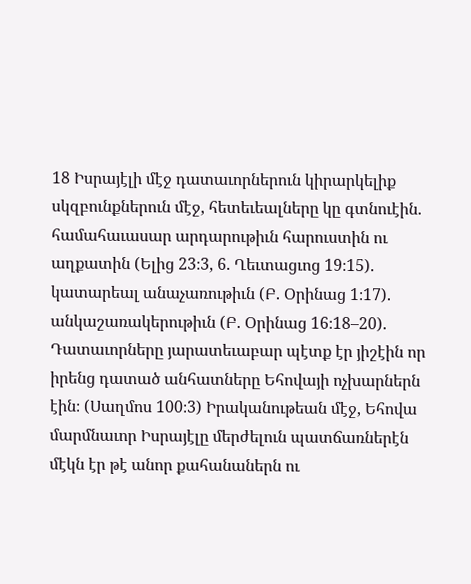18 Իսրայէլի մէջ դատաւորներուն կիրարկելիք սկզբունքներուն մէջ, հետեւեալները կը գտնուէին. համահաւասար արդարութիւն հարուստին ու աղքատին (Ելից 23։3, 6. Ղեւտացւոց 19։15). կատարեալ անաչառութիւն (Բ. Օրինաց 1։17). անկաշառակերութիւն (Բ. Օրինաց 16։18–20). Դատաւորները յարատեւաբար պէտք էր յիշէին որ իրենց դատած անհատները Եհովայի ոչխարներն էին։ (Սաղմոս 100։3) Իրականութեան մէջ, Եհովա մարմնաւոր Իսրայէլը մերժելուն պատճառներէն մէկն էր թէ անոր քահանաներն ու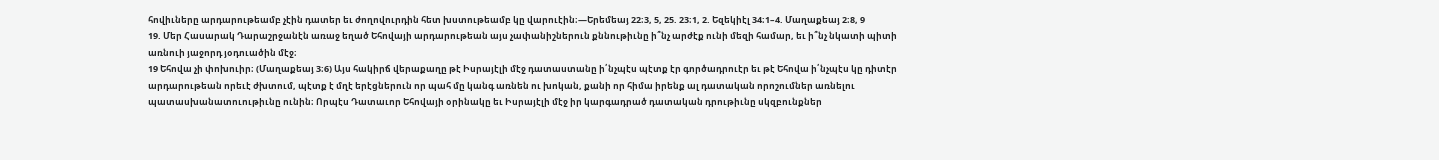հովիւները արդարութեամբ չէին դատեր եւ ժողովուրդին հետ խստութեամբ կը վարուէին։—Երեմեայ 22։3, 5, 25. 23։1, 2. Եզեկիէլ 34։1–4. Մաղաքեայ 2։8, 9
19. Մեր Հասարակ Դարաշրջանէն առաջ եղած Եհովայի արդարութեան այս չափանիշներուն քննութիւնը ի՞նչ արժէք ունի մեզի համար, եւ ի՞նչ նկատի պիտի առնուի յաջորդ յօդուածին մէջ։
19 Եհովա չի փոխուիր։ (Մաղաքեայ 3։6) Այս հակիրճ վերաքաղը թէ Իսրայէլի մէջ դատաստանը ի՛նչպէս պէտք էր գործադրուէր եւ թէ Եհովա ի՛նչպէս կը դիտէր արդարութեան որեւէ ժխտում, պէտք է մղէ երէցներուն որ պահ մը կանգ առնեն ու խոկան, քանի որ հիմա իրենք ալ դատական որոշումներ առնելու պատասխանատուութիւնը ունին։ Որպէս Դատաւոր Եհովայի օրինակը եւ Իսրայէլի մէջ իր կարգադրած դատական դրութիւնը սկզբունքներ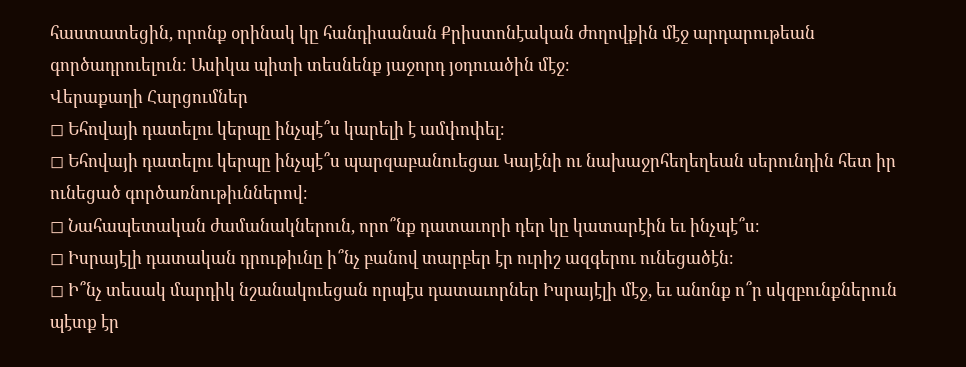հաստատեցին, որոնք օրինակ կը հանդիսանան Քրիստոնէական ժողովքին մէջ արդարութեան գործադրուելուն։ Ասիկա պիտի տեսնենք յաջորդ յօդուածին մէջ։
Վերաքաղի Հարցումներ
◻ Եհովայի դատելու կերպը ինչպէ՞ս կարելի է ամփոփել։
◻ Եհովայի դատելու կերպը ինչպէ՞ս պարզաբանուեցաւ Կայէնի ու նախաջրհեղեղեան սերունդին հետ իր ունեցած գործառնութիւններով։
◻ Նահապետական ժամանակներուն, որո՞նք դատաւորի դեր կը կատարէին եւ ինչպէ՞ս։
◻ Իսրայէլի դատական դրութիւնը ի՞նչ բանով տարբեր էր ուրիշ ազգերու ունեցածէն։
◻ Ի՞նչ տեսակ մարդիկ նշանակուեցան որպէս դատաւորներ Իսրայէլի մէջ, եւ անոնք ո՞ր սկզբունքներուն պէտք էր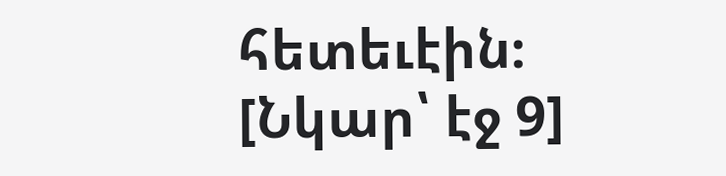հետեւէին։
[Նկար՝ էջ 9]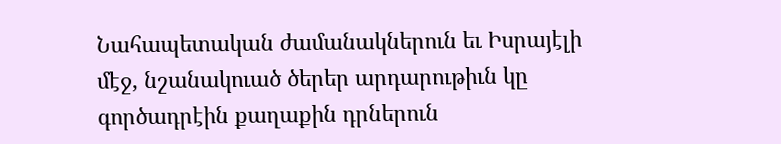Նահապետական ժամանակներուն եւ Իսրայէլի մէջ, նշանակուած ծերեր արդարութիւն կը գործադրէին քաղաքին դրներուն